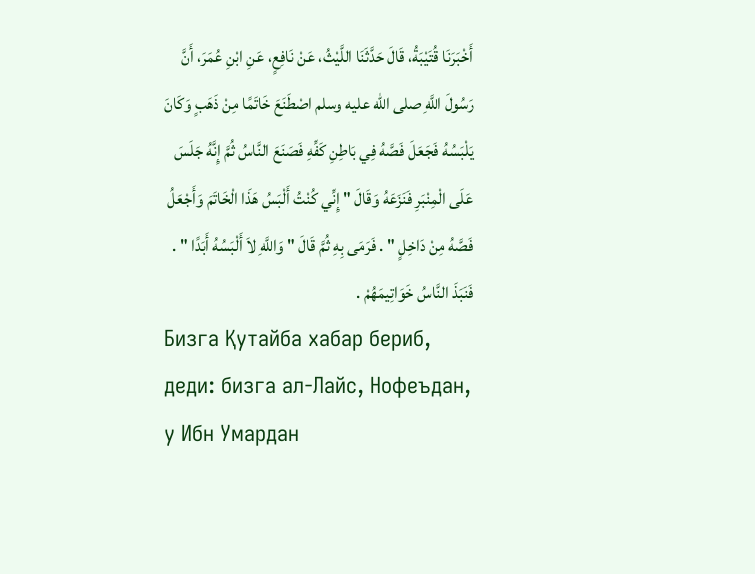أَخْبَرَنَا قُتَيْبَةُ، قَالَ حَدَّثَنَا اللَّيْثُ، عَنْ نَافِعٍ، عَنِ ابْنِ عُمَرَ، أَنَّ رَسُولَ اللَّهِ صلى الله عليه وسلم اصْطَنَعَ خَاتَمًا مِنْ ذَهَبٍ وَكَانَ يَلْبَسُهُ فَجَعَلَ فَصَّهُ فِي بَاطِنِ كَفِّهِ فَصَنَعَ النَّاسُ ثُمَّ إِنَّهُ جَلَسَ عَلَى الْمِنْبَرِ فَنَزَعَهُ وَقَالَ " إِنِّي كُنْتُ أَلْبَسُ هَذَا الْخَاتَمَ وَأَجْعَلُ فَصَّهُ مِنْ دَاخِلٍ " . فَرَمَى بِهِ ثُمَّ قَالَ " وَاللَّهِ لاَ أَلْبَسُهُ أَبَدًا " . فَنَبَذَ النَّاسُ خَوَاتِيمَهُمْ .
Бизга Қутайба хабар бериб, деди: бизга ал-Лайс, Нофеъдан, у Ибн Умардан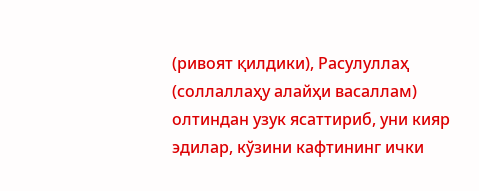(ривоят қилдики), Расулуллаҳ (соллаллаҳу алайҳи васаллам) олтиндан узук ясаттириб, уни кияр эдилар, кўзини кафтининг ички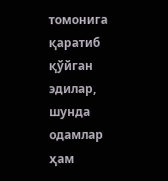томонига қаратиб қўйган эдилар, шунда одамлар ҳам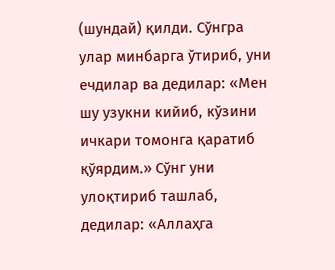(шундай) қилди. Сўнгра улар минбарга ўтириб, уни ечдилар ва дедилар: «Мен шу узукни кийиб, кўзини ичкари томонга қаратиб қўярдим.» Сўнг уни улоқтириб ташлаб, дедилар: «Аллаҳга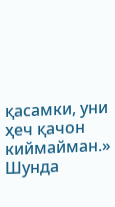қасамки, уни ҳеч қачон киймайман.» Шунда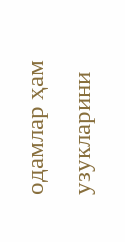одамлар ҳам узукларини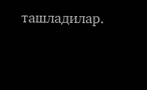ташладилар.